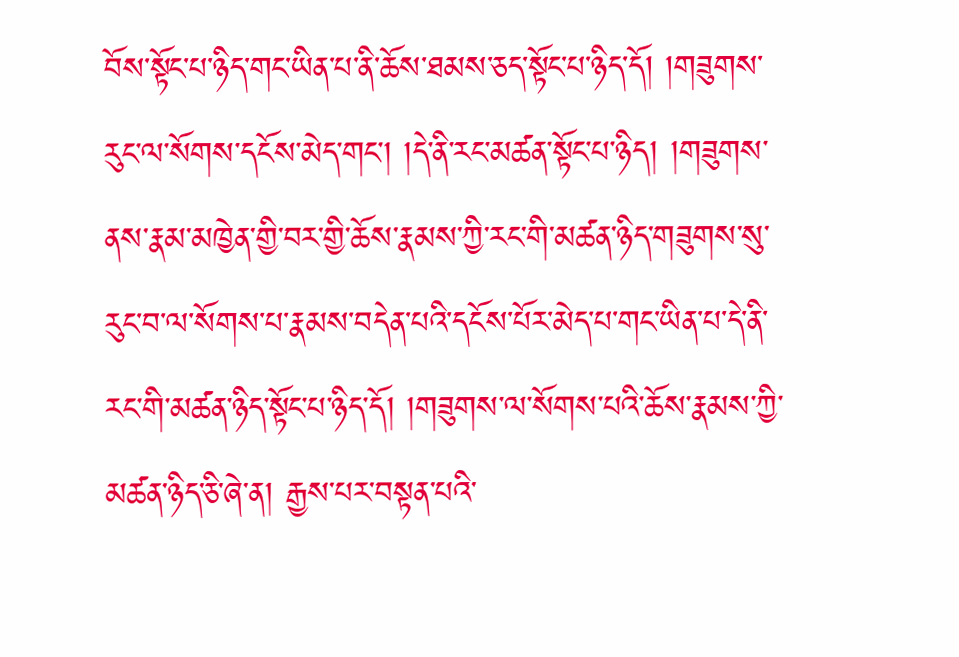བོས་སྟོང་པ་ཉིད་གང་ཡིན་པ་ནི་ཆོས་ཐམས་ཅད་སྟོང་པ་ཉིད་དོ། །གཟུགས་རུང་ལ་སོགས་དངོས་མེད་གང་། །དེ་ནི་རང་མཚན་སྟོང་པ་ཉིད། །གཟུགས་ནས་རྣམ་མཁྱེན་གྱི་བར་གྱི་ཆོས་རྣམས་ཀྱི་རང་གི་མཚན་ཉིད་གཟུགས་སུ་རུང་བ་ལ་སོགས་པ་རྣམས་བདེན་པའི་དངོས་པོར་མེད་པ་གང་ཡིན་པ་དེ་ནི་རང་གི་མཚན་ཉིད་སྟོང་པ་ཉིད་དོ། །གཟུགས་ལ་སོགས་པའི་ཆོས་རྣམས་ཀྱི་མཚན་ཉིད་ཅི་ཞེ་ན། རྒྱས་པར་བསྟན་པའི་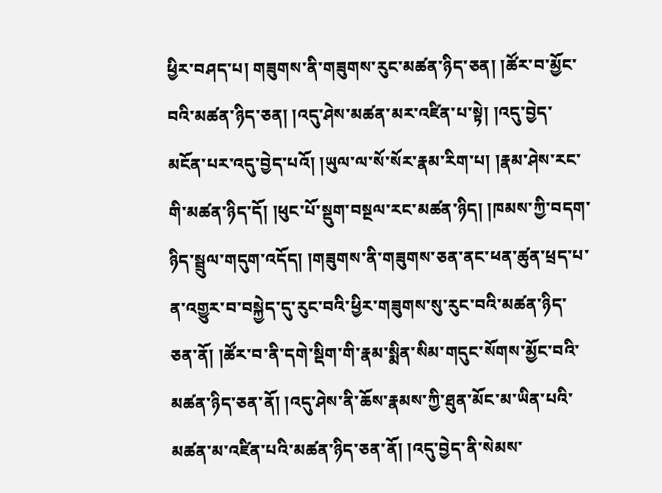ཕྱིར་བཤད་པ། གཟུགས་ནི་གཟུགས་རུང་མཚན་ཉིད་ཅན། །ཚོར་བ་མྱོང་བའི་མཚན་ཉིད་ཅན། །འདུ་ཤེས་མཚན་མར་འཛིན་པ་སྟེ། །འདུ་བྱེད་མངོན་པར་འདུ་བྱེད་པའོ། །ཡུལ་ལ་སོ་སོར་རྣམ་རིག་པ། །རྣམ་ཤེས་རང་གི་མཚན་ཉིད་དོ། །ཕུང་པོ་སྡུག་བསྔལ་རང་མཚན་ཉིད། །ཁམས་ཀྱི་བདག་ཉིད་སྦྲུལ་གདུག་འདོད། །གཟུགས་ནི་གཟུགས་ཅན་ནང་ཕན་ཚུན་ཕྲད་པ་ན་འགྱུར་བ་བསྐྱེད་དུ་རུང་བའི་ཕྱིར་གཟུགས་སུ་རུང་བའི་མཚན་ཉིད་ཅན་ནོ། །ཚོར་བ་ནི་དགེ་སྡིག་གི་རྣམ་སྨིན་སིམ་གདུང་སོགས་མྱོང་བའི་མཚན་ཉིད་ཅན་ནོ། །འདུ་ཤེས་ནི་ཆོས་རྣམས་ཀྱི་ཐུན་མོང་མ་ཡིན་པའི་མཚན་མ་འཛིན་པའི་མཚན་ཉིད་ཅན་ནོ། །འདུ་བྱེད་ནི་སེམས་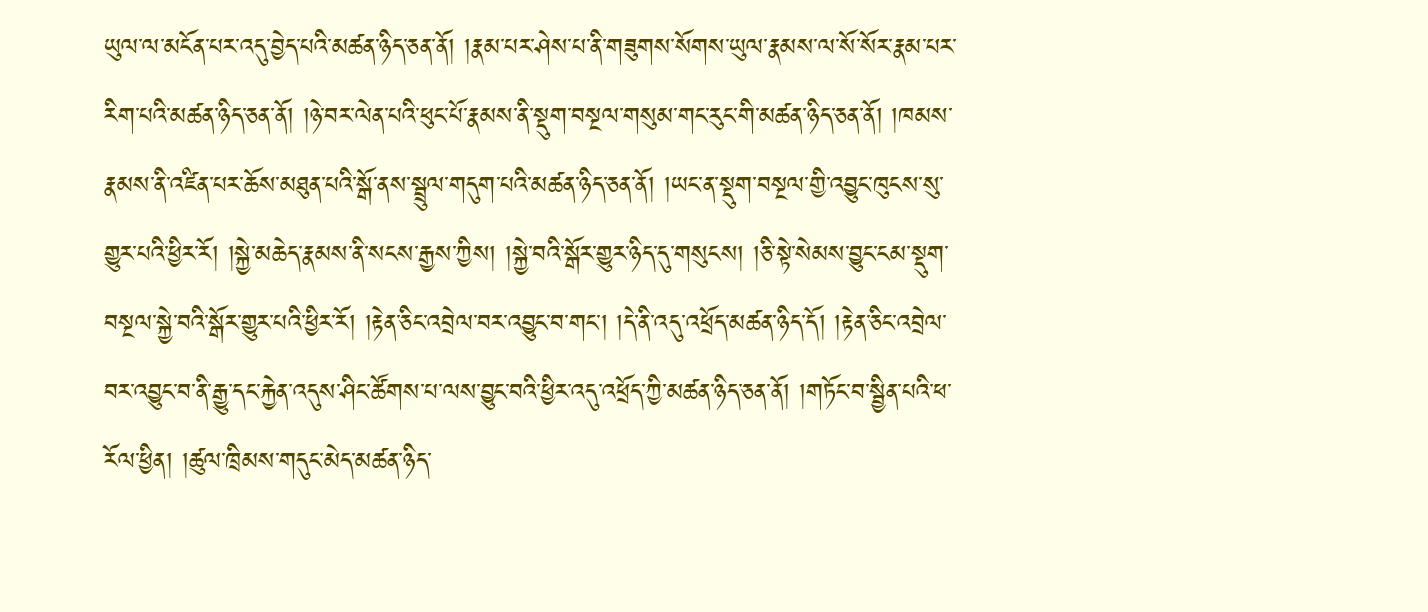ཡུལ་ལ་མངོན་པར་འདུ་བྱེད་པའི་མཚན་ཉིད་ཅན་ནོ། །རྣམ་པར་ཤེས་པ་ནི་གཟུགས་སོགས་ཡུལ་རྣམས་ལ་སོ་སོར་རྣམ་པར་རིག་པའི་མཚན་ཉིད་ཅན་ནོ། །ཉེ་བར་ལེན་པའི་ཕུང་པོ་རྣམས་ནི་སྡུག་བསྔལ་གསུམ་གང་རུང་གི་མཚན་ཉིད་ཅན་ནོ། །ཁམས་རྣམས་ནི་འཛིན་པར་ཆོས་མཐུན་པའི་སྒོ་ནས་སྦྲུལ་གདུག་པའི་མཚན་ཉིད་ཅན་ནོ། །ཡང་ན་སྡུག་བསྔལ་གྱི་འབྱུང་ཁུངས་སུ་གྱུར་པའི་ཕྱིར་རོ། །སྐྱེ་མཆེད་རྣམས་ནི་སངས་རྒྱས་ཀྱིས། །སྐྱེ་བའི་སྒོར་གྱུར་ཉིད་དུ་གསུངས། །ཅི་སྟེ་སེམས་བྱུང་ངམ་སྡུག་བསྔལ་སྐྱེ་བའི་སྒོར་གྱུར་པའི་ཕྱིར་རོ། །རྟེན་ཅིང་འབྲེལ་བར་འབྱུང་བ་གང་། །དེ་ནི་འདུ་འཕྲོད་མཚན་ཉིད་དོ། །རྟེན་ཅིང་འབྲེལ་བར་འབྱུང་བ་ནི་རྒྱུ་དང་རྐྱེན་འདུས་ཤིང་ཚོགས་པ་ལས་བྱུང་བའི་ཕྱིར་འདུ་འཕྲོད་ཀྱི་མཚན་ཉིད་ཅན་ནོ། །གཏོང་བ་སྦྱིན་པའི་ཕ་རོལ་ཕྱིན། །ཚུལ་ཁྲིམས་གདུང་མེད་མཚན་ཉིད་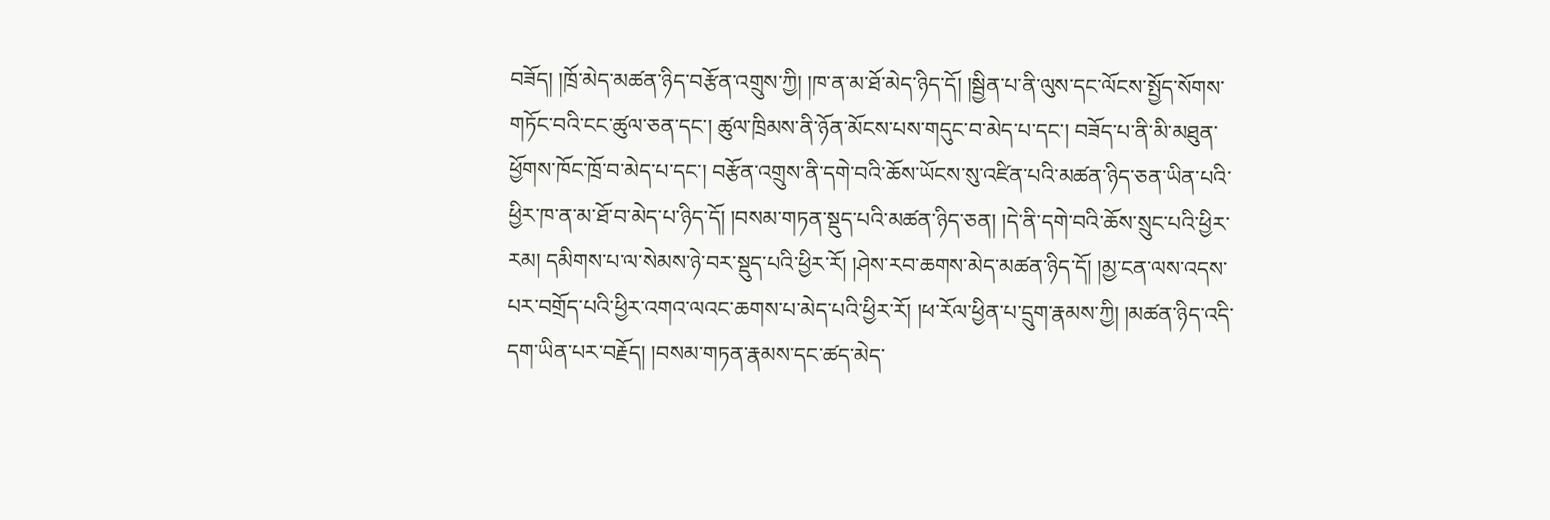བཟོད། །ཁྲོ་མེད་མཚན་ཉིད་བརྩོན་འགྲུས་ཀྱི། །ཁ་ན་མ་ཐོ་མེད་ཉིད་དོ། །སྦྱིན་པ་ནི་ལུས་དང་ལོངས་སྤྱོད་སོགས་གཏོང་བའི་ངང་ཚུལ་ཅན་དང་། ཚུལ་ཁྲིམས་ནི་ཉོན་མོངས་པས་གདུང་བ་མེད་པ་དང་། བཟོད་པ་ནི་མི་མཐུན་ཕྱོགས་ཁོང་ཁྲོ་བ་མེད་པ་དང་། བརྩོན་འགྲུས་ནི་དགེ་བའི་ཆོས་ཡོངས་སུ་འཛིན་པའི་མཚན་ཉིད་ཅན་ཡིན་པའི་ཕྱིར་ཁ་ན་མ་ཐོ་བ་མེད་པ་ཉིད་དོ། །བསམ་གཏན་སྡུད་པའི་མཚན་ཉིད་ཅན། །དེ་ནི་དགེ་བའི་ཆོས་སྲུང་པའི་ཕྱིར་རམ། དམིགས་པ་ལ་སེམས་ཉེ་བར་སྡུད་པའི་ཕྱིར་རོ། །ཤེས་རབ་ཆགས་མེད་མཚན་ཉིད་དོ། །མྱ་ངན་ལས་འདས་པར་བགྲོད་པའི་ཕྱིར་འགའ་ལའང་ཆགས་པ་མེད་པའི་ཕྱིར་རོ། །ཕ་རོལ་ཕྱིན་པ་དྲུག་རྣམས་ཀྱི། །མཚན་ཉིད་འདི་དག་ཡིན་པར་བརྗོད། །བསམ་གཏན་རྣམས་དང་ཚད་མེད་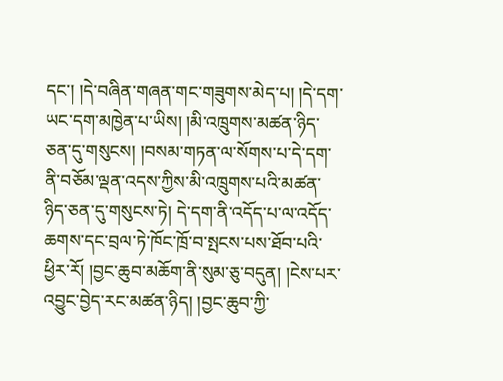དང་། །དེ་བཞིན་གཞན་གང་གཟུགས་མེད་པ། །དེ་དག་ཡང་དག་མཁྱེན་པ་ཡིས། །མི་འཁྲུགས་མཚན་ཉིད་ཅན་དུ་གསུངས། །བསམ་གཏན་ལ་སོགས་པ་དེ་དག་ནི་བཅོམ་ལྡན་འདས་ཀྱིས་མི་འཁྲུགས་པའི་མཚན་ཉིད་ཅན་དུ་གསུངས་ཏེ། དེ་དག་ནི་འདོད་པ་ལ་འདོད་ཆགས་དང་བྲལ་ཏེ་ཁོང་ཁྲོ་བ་སྤངས་པས་ཐོབ་པའི་ཕྱིར་རོ། །བྱང་ཆུབ་མཆོག་ནི་སུམ་ཅུ་བདུན། །ངེས་པར་འབྱུང་བྱེད་རང་མཚན་ཉིད། །བྱང་ཆུབ་ཀྱི་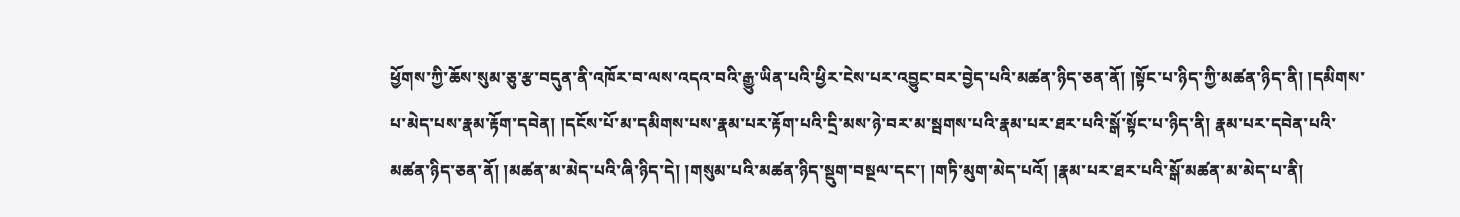ཕྱོགས་ཀྱི་ཆོས་སུམ་ཅུ་རྩ་བདུན་ནི་འཁོར་བ་ལས་འདའ་བའི་རྒྱུ་ཡིན་པའི་ཕྱིར་ངེས་པར་འབྱུང་བར་བྱེད་པའི་མཚན་ཉིད་ཅན་ནོ། །སྟོང་པ་ཉིད་ཀྱི་མཚན་ཉིད་ནི། །དམིགས་པ་མེད་པས་རྣམ་རྟོག་དབེན། །དངོས་པོ་མ་དམིགས་པས་རྣམ་པར་རྟོག་པའི་དྲི་མས་ཉེ་བར་མ་སྦགས་པའི་རྣམ་པར་ཐར་པའི་སྒོ་སྟོང་པ་ཉིད་ནི། རྣམ་པར་དབེན་པའི་མཚན་ཉིད་ཅན་ནོ། །མཚན་མ་མེད་པའི་ཞི་ཉིད་དེ། །གསུམ་པའི་མཚན་ཉིད་སྡུག་བསྔལ་དང་། །གཏི་མུག་མེད་པའོ། །རྣམ་པར་ཐར་པའི་སྒོ་མཚན་མ་མེད་པ་ནི།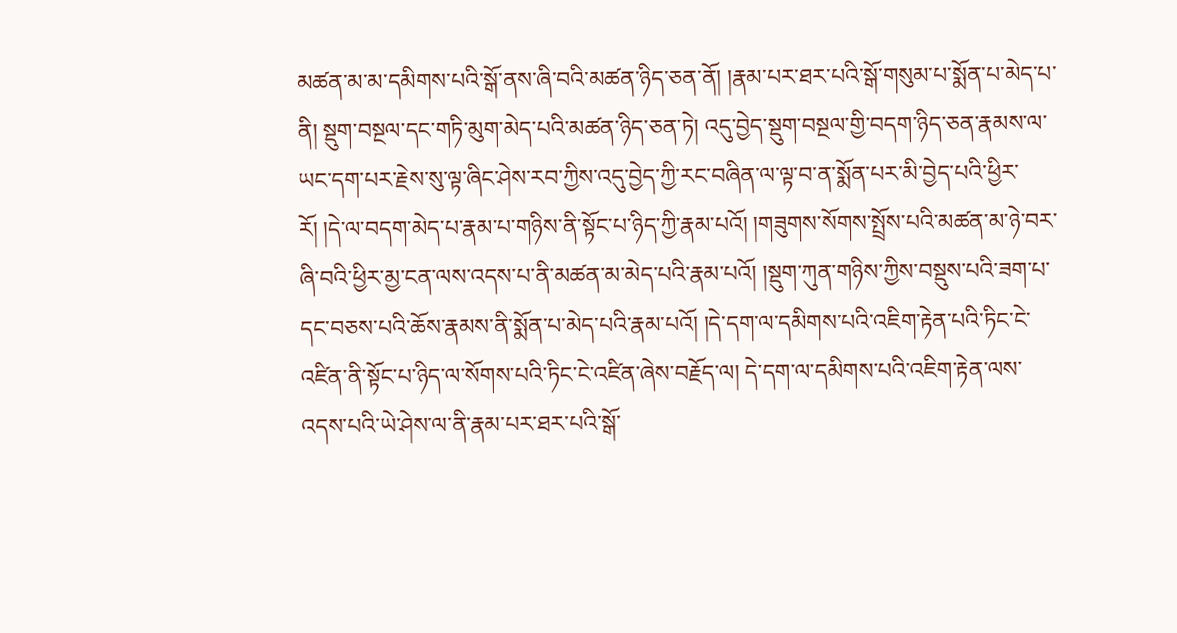མཚན་མ་མ་དམིགས་པའི་སྒོ་ནས་ཞི་བའི་མཚན་ཉིད་ཅན་ནོ། །རྣམ་པར་ཐར་པའི་སྒོ་གསུམ་པ་སྨོན་པ་མེད་པ་ནི། སྡུག་བསྔལ་དང་གཏི་མུག་མེད་པའི་མཚན་ཉིད་ཅན་ཏེ། འདུ་བྱེད་སྡུག་བསྔལ་གྱི་བདག་ཉིད་ཅན་རྣམས་ལ་ཡང་དག་པར་རྗེས་སུ་ལྟ་ཞིང་ཤེས་རབ་ཀྱིས་འདུ་བྱེད་ཀྱི་རང་བཞིན་ལ་ལྟ་བ་ན་སྨོན་པར་མི་བྱེད་པའི་ཕྱིར་རོ། །དེ་ལ་བདག་མེད་པ་རྣམ་པ་གཉིས་ནི་སྟོང་པ་ཉིད་ཀྱི་རྣམ་པའོ། །གཟུགས་སོགས་སྤྲོས་པའི་མཚན་མ་ཉེ་བར་ཞི་བའི་ཕྱིར་མྱ་ངན་ལས་འདས་པ་ནི་མཚན་མ་མེད་པའི་རྣམ་པའོ། །སྡུག་ཀུན་གཉིས་ཀྱིས་བསྡུས་པའི་ཟག་པ་དང་བཅས་པའི་ཆོས་རྣམས་ནི་སྨོན་པ་མེད་པའི་རྣམ་པའོ། །དེ་དག་ལ་དམིགས་པའི་འཇིག་རྟེན་པའི་ཏིང་ངེ་འཛིན་ནི་སྟོང་པ་ཉིད་ལ་སོགས་པའི་ཏིང་ངེ་འཛིན་ཞེས་བརྗོད་ལ། དེ་དག་ལ་དམིགས་པའི་འཇིག་རྟེན་ལས་འདས་པའི་ཡེ་ཤེས་ལ་ནི་རྣམ་པར་ཐར་པའི་སྒོ་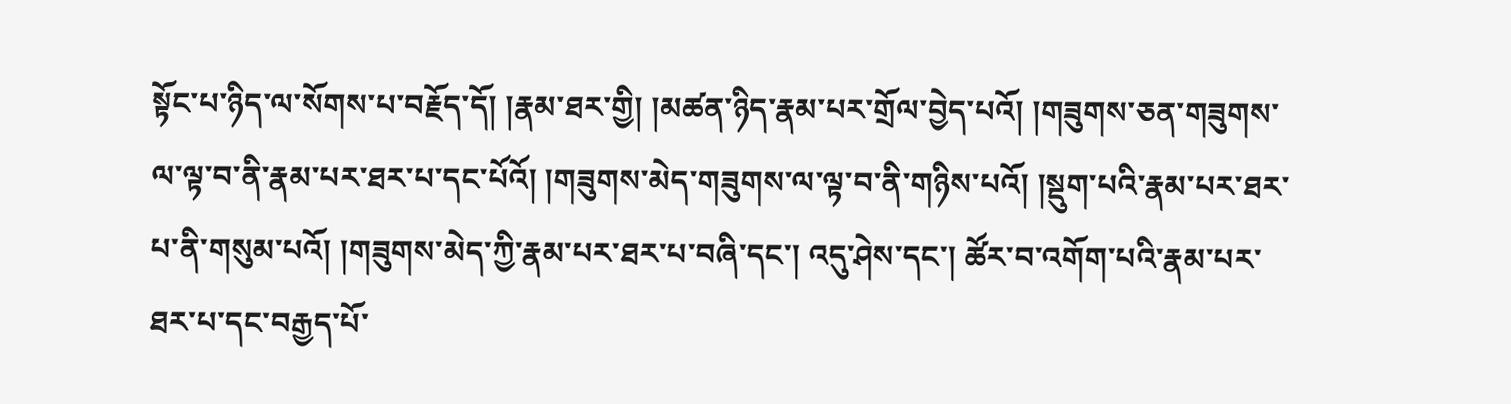སྟོང་པ་ཉིད་ལ་སོགས་པ་བརྗོད་དོ། །རྣམ་ཐར་གྱི། །མཚན་ཉིད་རྣམ་པར་གྲོལ་བྱེད་པའོ། །གཟུགས་ཅན་གཟུགས་ལ་ལྟ་བ་ནི་རྣམ་པར་ཐར་པ་དང་པོའོ། །གཟུགས་མེད་གཟུགས་ལ་ལྟ་བ་ནི་གཉིས་པའོ། །སྡུག་པའི་རྣམ་པར་ཐར་པ་ནི་གསུམ་པའོ། །གཟུགས་མེད་ཀྱི་རྣམ་པར་ཐར་པ་བཞི་དང་། འདུ་ཤེས་དང་། ཚོར་བ་འགོག་པའི་རྣམ་པར་ཐར་པ་དང་བརྒྱད་པོ་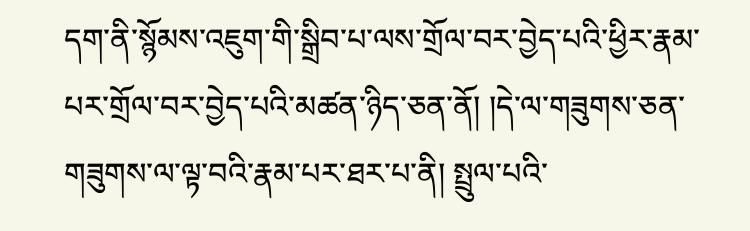དག་ནི་སྙོམས་འཇུག་གི་སྒྲིབ་པ་ལས་གྲོལ་བར་བྱེད་པའི་ཕྱིར་རྣམ་པར་གྲོལ་བར་བྱེད་པའི་མཚན་ཉིད་ཅན་ནོ། །དེ་ལ་གཟུགས་ཅན་གཟུགས་ལ་ལྟ་བའི་རྣམ་པར་ཐར་པ་ནི། སྤྲུལ་པའི་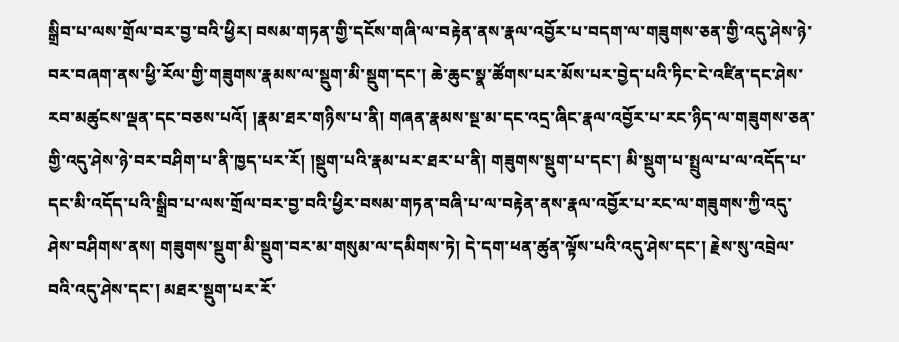སྒྲིབ་པ་ལས་གྲོལ་བར་བྱ་བའི་ཕྱིར། བསམ་གཏན་གྱི་དངོས་གཞི་ལ་བརྟེན་ནས་རྣལ་འབྱོར་པ་བདག་ལ་གཟུགས་ཅན་གྱི་འདུ་ཤེས་ཉེ་བར་བཞག་ནས་ཕྱི་རོལ་གྱི་གཟུགས་རྣམས་ལ་སྡུག་མི་སྡུག་དང་། ཆེ་ཆུང་སྣ་ཚོགས་པར་མོས་པར་བྱེད་པའི་ཏིང་ངེ་འཛིན་དང་ཤེས་རབ་མཚུངས་ལྡན་དང་བཅས་པའོ། །རྣམ་ཐར་གཉིས་པ་ནི། གཞན་རྣམས་སྔ་མ་དང་འདྲ་ཞིང་རྣལ་འབྱོར་པ་རང་ཉིད་ལ་གཟུགས་ཅན་གྱི་འདུ་ཤེས་ཉེ་བར་བཤིག་པ་ནི་ཁྱད་པར་རོ། །སྡུག་པའི་རྣམ་པར་ཐར་པ་ནི། གཟུགས་སྡུག་པ་དང་། མི་སྡུག་པ་སྤྲུལ་པ་ལ་འདོད་པ་དང་མི་འདོད་པའི་སྒྲིབ་པ་ལས་གྲོལ་བར་བྱ་བའི་ཕྱིར་བསམ་གཏན་བཞི་པ་ལ་བརྟེན་ནས་རྣལ་འབྱོར་པ་རང་ལ་གཟུགས་ཀྱི་འདུ་ཤེས་བཤིགས་ནས། གཟུགས་སྡུག་མི་སྡུག་བར་མ་གསུམ་ལ་དམིགས་ཏེ། དེ་དག་ཕན་ཚུན་ལྟོས་པའི་འདུ་ཤེས་དང་། རྗེས་སུ་འབྲེལ་བའི་འདུ་ཤེས་དང་། མཐར་སྡུག་པར་རོ་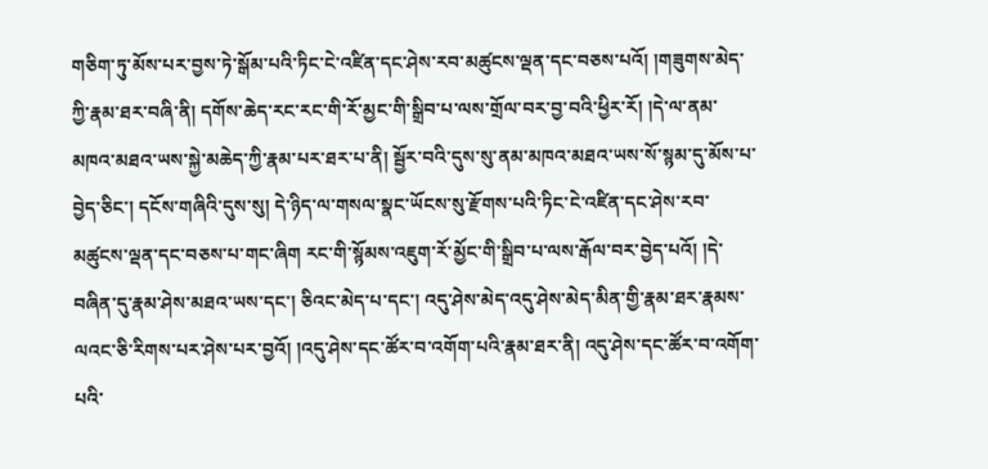གཅིག་ཏུ་མོས་པར་བྱས་ཏེ་སྒོམ་པའི་ཏིང་ངེ་འཛིན་དང་ཤེས་རབ་མཚུངས་ལྡན་དང་བཅས་པའོ། །གཟུགས་མེད་ཀྱི་རྣམ་ཐར་བཞི་ནི། དགོས་ཆེད་རང་རང་གི་རོ་མྱང་གི་སྒྲིབ་པ་ལས་གྲོལ་བར་བྱ་བའི་ཕྱིར་རོ། །དེ་ལ་ནམ་མཁའ་མཐའ་ཡས་སྐྱེ་མཆེད་ཀྱི་རྣམ་པར་ཐར་པ་ནི། སྦྱོར་བའི་དུས་སུ་ནམ་མཁའ་མཐའ་ཡས་སོ་སྙམ་དུ་མོས་པ་བྱེད་ཅིང་། དངོས་གཞིའི་དུས་སུ། དེ་ཉིད་ལ་གསལ་སྣང་ཡོངས་སུ་རྫོགས་པའི་ཏིང་ངེ་འཛིན་དང་ཤེས་རབ་མཚུངས་ལྡན་དང་བཅས་པ་གང་ཞིག རང་གི་སྙོམས་འཇུག་རོ་མྱོང་གི་སྒྲིབ་པ་ལས་རྒོལ་བར་བྱེད་པའོ། །དེ་བཞིན་དུ་རྣམ་ཤེས་མཐའ་ཡས་དང་། ཅིའང་མེད་པ་དང་། འདུ་ཤེས་མེད་འདུ་ཤེས་མེད་མིན་གྱི་རྣམ་ཐར་རྣམས་ལའང་ཅི་རིགས་པར་ཤེས་པར་བྱའོ། །འདུ་ཤེས་དང་ཚོར་བ་འགོག་པའི་རྣམ་ཐར་ནི། འདུ་ཤེས་དང་ཚོར་བ་འགོག་པའི་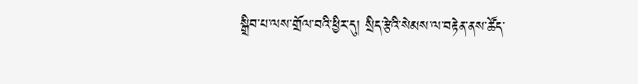སྒྲིབ་པ་ལས་གྲོལ་བའི་ཕྱིར་དུ། སྲིད་རྩེའི་སེམས་ལ་བརྟེན་ནས་ཚོད་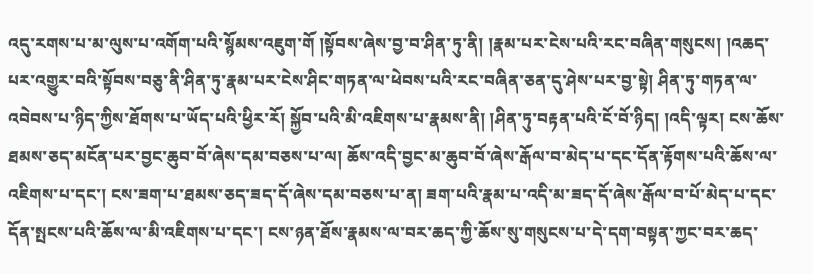འདུ་རགས་པ་མ་ལུས་པ་འགོག་པའི་སྙོམས་འཇུག་གོ །སྟོབས་ཞེས་བྱ་བ་ཤིན་ཏུ་ནི། །རྣམ་པར་ངེས་པའི་རང་བཞིན་གསུངས། །འཆད་པར་འགྱུར་བའི་སྟོབས་བཅུ་ནི་ཤིན་ཏུ་རྣམ་པར་ངེས་ཤིང་གཏན་ལ་ཕེབས་པའི་རང་བཞིན་ཅན་དུ་ཤེས་པར་བྱ་སྟེ། ཤིན་ཏུ་གཏན་ལ་འབེབས་པ་ཉིད་ཀྱིས་ཐོགས་པ་ཡོད་པའི་ཕྱིར་རོ། སྐྱོབ་པའི་མི་འཇིགས་པ་རྣམས་ནི། །ཤིན་ཏུ་བརྟན་པའི་ངོ་བོ་ཉིད། །འདི་ལྟར། ངས་ཆོས་ཐམས་ཅད་མངོན་པར་བྱང་ཆུབ་བོ་ཞེས་དམ་བཅས་པ་ལ། ཆོས་འདི་བྱང་མ་ཆུབ་བོ་ཞེས་རྒོལ་བ་མེད་པ་དང་དོན་རྟོགས་པའི་ཆོས་ལ་འཇིགས་པ་དང་། ངས་ཟག་པ་ཐམས་ཅད་ཟད་དོ་ཞེས་དམ་བཅས་པ་ན། ཟག་པའི་རྣམ་པ་འདི་མ་ཟད་དོ་ཞེས་རྒོལ་བ་པོ་མེད་པ་དང་དོན་སྤངས་པའི་ཆོས་ལ་མི་འཇིགས་པ་དང་། ངས་ཉན་ཐོས་རྣམས་ལ་བར་ཆད་ཀྱི་ཆོས་སུ་གསུངས་པ་དེ་དག་བསྟན་ཀྱང་བར་ཆད་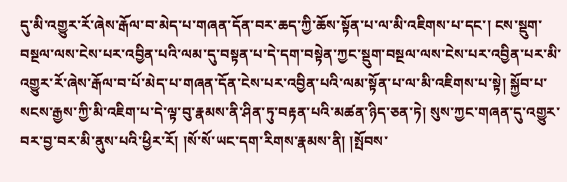དུ་མི་འགྱུར་རོ་ཞེས་རྒོལ་བ་མེད་པ་གཞན་དོན་བར་ཆད་ཀྱི་ཆོས་སྟོན་པ་ལ་མི་འཇིགས་པ་དང་། ངས་སྡུག་བསྔལ་ལས་ངེས་པར་འབྱིན་པའི་ལམ་དུ་བསྟན་པ་དེ་དག་བསྟེན་ཀྱང་སྡུག་བསྔལ་ལས་ངེས་པར་འབྱིན་པར་མི་འགྱུར་རོ་ཞེས་རྒོལ་བ་པོ་མེད་པ་གཞན་དོན་ངེས་པར་འབྱིན་པའི་ལམ་སྟོན་པ་ལ་མི་འཇིགས་པ་སྟེ། སྐྱོབ་པ་སངས་རྒྱས་ཀྱི་མི་འཇིག་པ་དེ་ལྟ་བུ་རྣམས་ནི་ཤིན་ཏུ་བརྟན་པའི་མཚན་ཉིད་ཅན་ཏེ། སུས་ཀྱང་གཞན་དུ་འགྱུར་བར་བྱ་བར་མི་ནུས་པའི་ཕྱིར་རོ། །སོ་སོ་ཡང་དག་རིགས་རྣམས་ནི། །སྤོབས་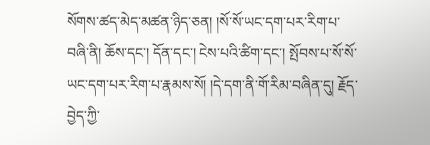སོགས་ཚད་མེད་མཚན་ཉིད་ཅན། །སོ་སོ་ཡང་དག་པར་རིག་པ་བཞི་ནི། ཆོས་དང་། དོན་དང་། ངེས་པའི་ཚིག་དང་། སྤོབས་པ་སོ་སོ་ཡང་དག་པར་རིག་པ་རྣམས་སོ། །དེ་དག་ནི་གོ་རིམ་བཞིན་དུ། རྗོད་བྱེད་ཀྱི་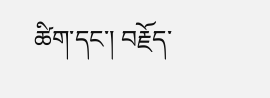ཚིག་དང་། བརྗོད་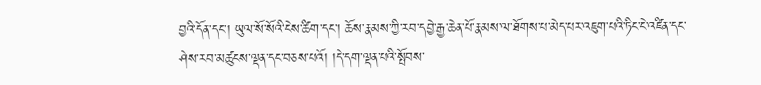བྱའི་དོན་དང་། ཡུལ་སོ་སོའི་ངེས་ཚིག་དང་། ཆོས་རྣམས་ཀྱི་རབ་དབྱེ་རྒྱ་ཆེན་པོ་རྣམས་ལ་ཐོགས་པ་མེད་པར་འཇུག་པའི་ཏིང་ངེ་འཛིན་དང་ཤེས་རབ་མཚུངས་ལྡན་དང་བཅས་པའོ། །དེ་དག་ལྡན་པའི་སྤོབས་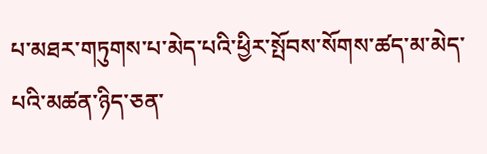པ་མཐར་གཏུགས་པ་མེད་པའི་ཕྱིར་སྤོབས་སོགས་ཚད་མ་མེད་པའི་མཚན་ཉིད་ཅན་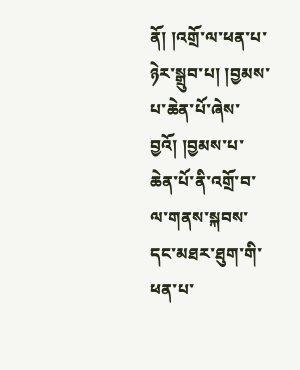ནོ། །འགྲོ་ལ་ཕན་པ་ཉེར་སྒྲུབ་པ། །བྱམས་པ་ཆེན་པོ་ཞེས་བྱའོ། །བྱམས་པ་ཆེན་པོ་ནི་འགྲོ་བ་ལ་གནས་སྐབས་དང་མཐར་ཐུག་གི་ཕན་པ་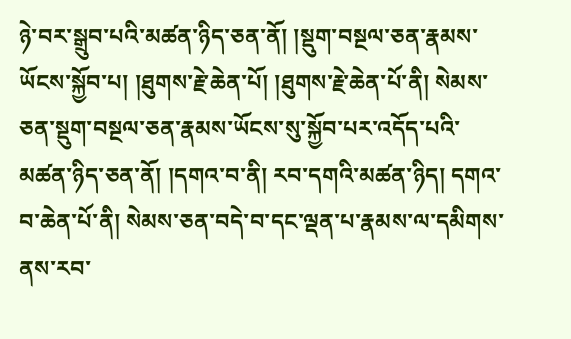ཉེ་བར་སྒྲུབ་པའི་མཚན་ཉིད་ཅན་ནོ། །སྡུག་བསྔལ་ཅན་རྣམས་ཡོངས་སྐྱོབ་པ། །ཐུགས་རྗེ་ཆེན་པོ། །ཐུགས་རྗེ་ཆེན་པོ་ནི། སེམས་ཅན་སྡུག་བསྔལ་ཅན་རྣམས་ཡོངས་སུ་སྐྱོབ་པར་འདོད་པའི་མཚན་ཉིད་ཅན་ནོ། །དགའ་བ་ནི། རབ་དགའི་མཚན་ཉིད། དགའ་བ་ཆེན་པོ་ནི། སེམས་ཅན་བདེ་བ་དང་ལྡན་པ་རྣམས་ལ་དམིགས་ནས་རབ་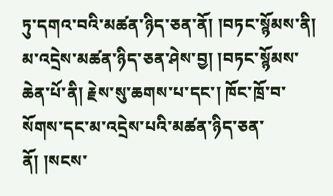ཏུ་དགའ་བའི་མཚན་ཉིད་ཅན་ནོ། །བཏང་སྙོམས་ནི། མ་འདྲེས་མཚན་ཉིད་ཅན་ཤེས་བྱ། །བཏང་སྙོམས་ཆེན་པོ་ནི། རྗེས་སུ་ཆགས་པ་དང་། ཁོང་ཁྲོ་བ་སོགས་དང་མ་འདྲེས་པའི་མཚན་ཉིད་ཅན་ནོ། །སངས་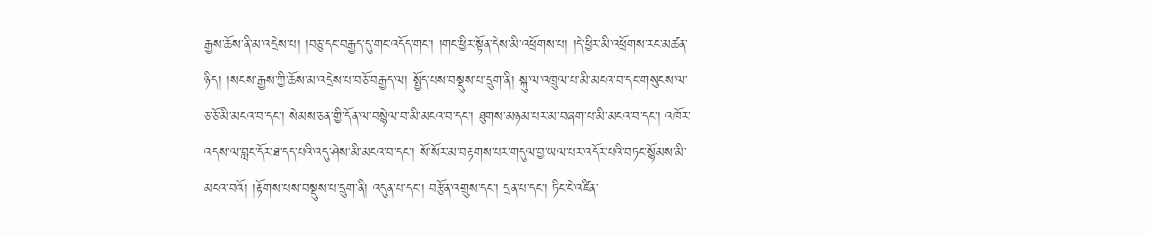རྒྱས་ཆོས་ནི་མ་འདྲེས་པ། །བཅུ་དང་བརྒྱད་དུ་གང་འདོད་གང་། །གང་ཕྱིར་སྟོན་དེས་མི་འཕྲོགས་པ། །དེ་ཕྱིར་མི་འཕྲོགས་རང་མཚན་ཉིད། །སངས་རྒྱས་ཀྱི་ཆོས་མ་འདྲེས་པ་བཅོ་བརྒྱད་ལ། སྤྱོད་པས་བསྡུས་པ་དྲུག་ནི། སྐུ་ལ་འཁྲུལ་པ་མི་མངའ་བ་དང་གསུངས་ལ་ཅ་ཅོ་མི་མངའ་བ་དང་། སེམས་ཅན་གྱི་དོན་ལ་བསྙེལ་བ་མི་མངའ་བ་དང་། ཐུགས་མཉམ་པར་མ་བཞག་པ་མི་མངའ་བ་དང་། འཁོར་འདས་ལ་བླང་དོར་ཐ་དད་པའི་འདུ་ཤེས་མི་མངའ་བ་དང་། སོ་སོར་མ་བརྟགས་པར་གདུལ་བྱ་ཡལ་པར་འདོར་པའི་བཏང་སྙོམས་མི་མངའ་བའོ། །རྟོགས་པས་བསྡུས་པ་དྲུག་ནི། འདུན་པ་དང་། བརྩོན་འགྲུས་དང་། དྲན་པ་དང་། ཏིང་ངེ་འཛིན་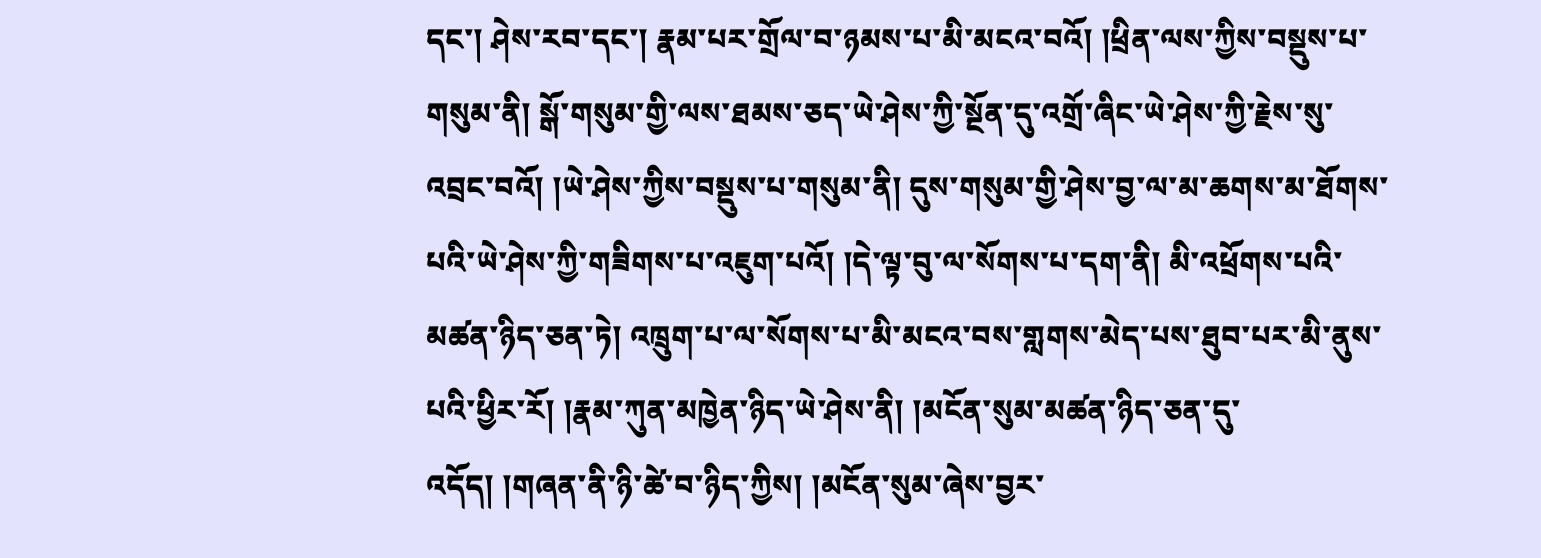དང་། ཤེས་རབ་དང་། རྣམ་པར་གྲོལ་བ་ཉམས་པ་མི་མངའ་བའོ། །ཕྲིན་ལས་ཀྱིས་བསྡུས་པ་གསུམ་ནི། སྒོ་གསུམ་གྱི་ལས་ཐམས་ཅད་ཡེ་ཤེས་ཀྱི་སྔོན་དུ་འགྲོ་ཞིང་ཡེ་ཤེས་ཀྱི་རྗེས་སུ་འབྲང་བའོ། །ཡེ་ཤེས་ཀྱིས་བསྡུས་པ་གསུམ་ནི། དུས་གསུམ་གྱི་ཤེས་བྱ་ལ་མ་ཆགས་མ་ཐོགས་པའི་ཡེ་ཤེས་ཀྱི་གཟིགས་པ་འཇུག་པའོ། །དེ་ལྟ་བུ་ལ་སོགས་པ་དག་ནི། མི་འཕྲོགས་པའི་མཚན་ཉིད་ཅན་ཏེ། འཁྲུག་པ་ལ་སོགས་པ་མི་མངའ་བས་གླགས་མེད་པས་ཐུབ་པར་མི་ནུས་པའི་ཕྱིར་རོ། །རྣམ་ཀུན་མཁྱེན་ཉིད་ཡེ་ཤེས་ནི། །མངོན་སུམ་མཚན་ཉིད་ཅན་དུ་འདོད། །གཞན་ནི་ཉི་ཚེ་བ་ཉིད་ཀྱིས། །མངོན་སུམ་ཞེས་བྱར་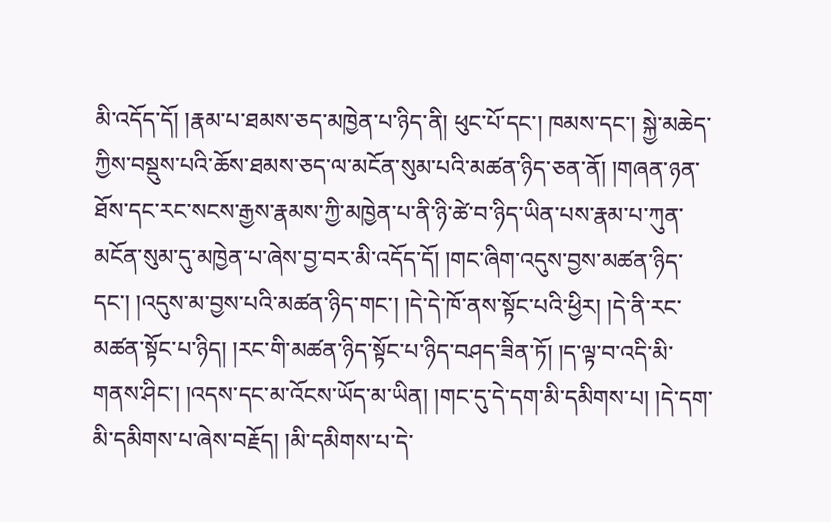མི་འདོད་དོ། །རྣམ་པ་ཐམས་ཅད་མཁྱེན་པ་ཉིད་ནི། ཕུང་པོ་དང་། ཁམས་དང་། སྐྱེ་མཆེད་ཀྱིས་བསྡུས་པའི་ཆོས་ཐམས་ཅད་ལ་མངོན་སུམ་པའི་མཚན་ཉིད་ཅན་ནོ། །གཞན་ཉན་ཐོས་དང་རང་སངས་རྒྱས་རྣམས་ཀྱི་མཁྱེན་པ་ནི་ཉི་ཚེ་བ་ཉིད་ཡིན་པས་རྣམ་པ་ཀུན་མངོན་སུམ་དུ་མཁྱེན་པ་ཞེས་བྱ་བར་མི་འདོད་དོ། །གང་ཞིག་འདུས་བྱས་མཚན་ཉིད་དང་། །འདུས་མ་བྱས་པའི་མཚན་ཉིད་གང་། །དེ་དེ་ཁོ་ནས་སྟོང་པའི་ཕྱིར། །དེ་ནི་རང་མཚན་སྟོང་པ་ཉིད། །རང་གི་མཚན་ཉིད་སྟོང་པ་ཉིད་བཤད་ཟིན་ཏོ། །ད་ལྟ་བ་འདི་མི་གནས་ཤིང་། །འདས་དང་མ་འོངས་ཡོད་མ་ཡིན། །གང་དུ་དེ་དག་མི་དམིགས་པ། །དེ་དག་མི་དམིགས་པ་ཞེས་བརྗོད། །མི་དམིགས་པ་དེ་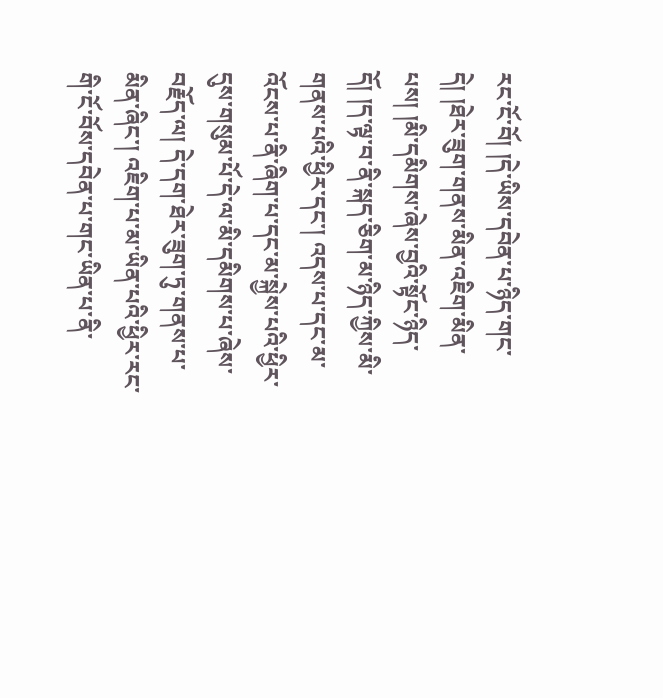རང་ངོ་བོ། །དེ་ཡིས་དབེན་པ་ཉིད་གང་དེ། །ཐེར་ཟུག་གནས་མིན་འཇིག་མིན་པས། །མི་དམིགས་ཞེས་བྱའི་སྟོང་ཉིད་དོ། །ད་ལྟ་བ་ནི་སྐད་ཅིག་མ་ཉིད་ཀྱིས་མི་གནས་པའི་ཕྱིར་དང་། འདས་པ་དང་མ་འོངས་པ་ནི་ཞིག་པ་དང་མ་སྐྱེས་པའི་ཕྱིར་དུས་གསུམ་པོ་དེ་ལ་མི་དམིགས་པ་ཞེས་བརྗོད་ལ། དེ་དག་ཐེར་ཟུག་ཏུ་གནས་པ་མིན་ཞིང་། འཇིག་པ་མ་ཡིན་པའི་ཕྱིར་རང་གི་ངོ་བོས་དབེན་པ་གང་ཡིན་པ་ནི་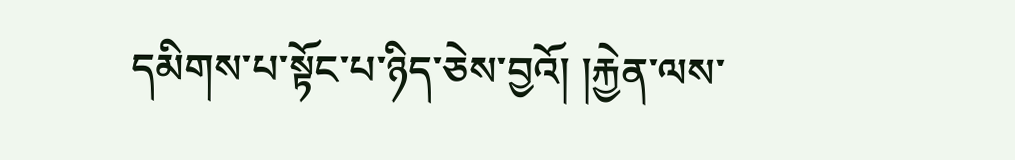དམིགས་པ་སྟོང་པ་ཉིད་ཅེས་བྱའོ། །རྐྱེན་ལས་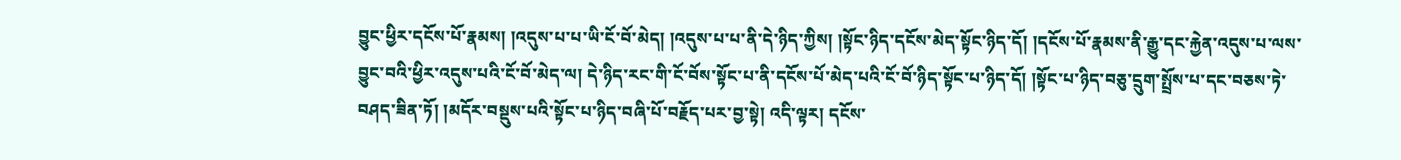བྱུང་ཕྱིར་དངོས་པོ་རྣམས། །འདུས་པ་པ་ཡི་ངོ་བོ་མེད། །འདུས་པ་པ་ནི་དེ་ཉིད་ཀྱིས། །སྟོང་ཉིད་དངོས་མེད་སྟོང་ཉིད་དོ། །དངོས་པོ་རྣམས་ནི་རྒྱུ་དང་རྐྱེན་འདུས་པ་ལས་བྱུང་བའི་ཕྱིར་འདུས་པའི་ངོ་བོ་མེད་ལ། དེ་ཉིད་རང་གི་ངོ་བོས་སྟོང་པ་ནི་དངོས་པོ་མེད་པའི་ངོ་བོ་ཉིད་སྟོང་པ་ཉིད་དོ། །སྟོང་པ་ཉིད་བཅུ་དྲུག་སྤྲོས་པ་དང་བཅས་ཏེ་བཤད་ཟིན་ཏོ། །མདོར་བསྡུས་པའི་སྟོང་པ་ཉིད་བཞི་པོ་བརྗོད་པར་བྱ་སྟེ། འདི་ལྟར། དངོས་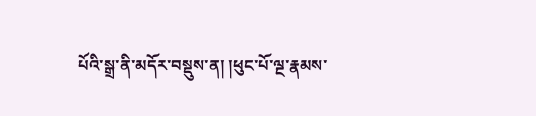པོའི་སྒྲ་ནི་མདོར་བསྡུས་ན། །ཕུང་པོ་ལྔ་རྣམས་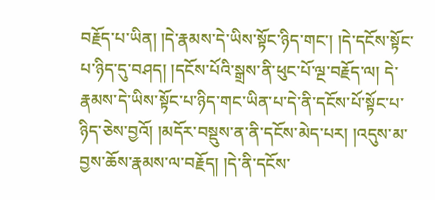བརྗོད་པ་ཡིན། །དེ་རྣམས་དེ་ཡིས་སྟོང་ཉིད་གང་། །དེ་དངོས་སྟོང་པ་ཉིད་དུ་བཤད། །དངོས་པོའི་སྒྲས་ནི་ཕུང་པོ་ལྔ་བརྗོད་ལ། དེ་རྣམས་དེ་ཡིས་སྟོང་པ་ཉིད་གང་ཡིན་པ་དེ་ནི་དངོས་པོ་སྟོང་པ་ཉིད་ཅེས་བྱའོ། །མདོར་བསྡུས་ན་ནི་དངོས་མེད་པར། །འདུས་མ་བྱས་ཆོས་རྣམས་ལ་བརྗོད། །དེ་ནི་དངོས་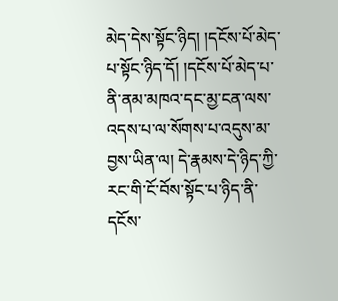མེད་དེས་སྟོང་ཉིད། །དངོས་པོ་མེད་པ་སྟོང་ཉིད་དོ། །དངོས་པོ་མེད་པ་ནི་ནམ་མཁའ་དང་མྱ་ངན་ལས་འདས་པ་ལ་སོགས་པ་འདུས་མ་བྱས་ཡིན་ལ། དེ་རྣམས་དེ་ཉིད་ཀྱི་རང་གི་ངོ་བོས་སྟོང་པ་ཉིད་ནི་དངོས་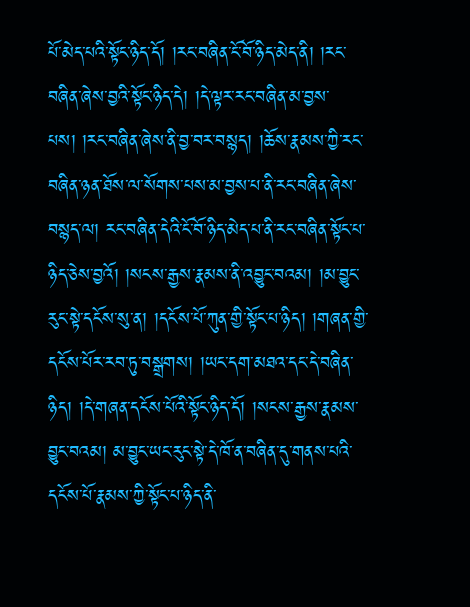པོ་མེད་པའི་སྟོང་ཉིད་དོ། །རང་བཞིན་ངོ་བོ་ཉིད་མེད་ནི། །རང་བཞིན་ཞེས་བྱའི་སྟོང་ཉིད་དེ། །དེ་ལྟར་རང་བཞིན་མ་བྱས་པས། །རང་བཞིན་ཞེས་ནི་བྱ་བར་བསྙད། །ཆོས་རྣམས་ཀྱི་རང་བཞིན་ཉན་ཐོས་ལ་སོགས་པས་མ་བྱས་པ་ནི་རང་བཞིན་ཞེས་བསྙད་ལ། རང་བཞིན་དེའི་ངོ་བོ་ཉིད་མེད་པ་ནི་རང་བཞིན་སྟོང་པ་ཉིད་ཅེས་བྱའོ། །སངས་རྒྱས་རྣམས་ནི་འབྱུང་བའམ། །མ་བྱུང་རུང་སྟེ་དངོས་སུ་ན། །དངོས་པོ་ཀུན་གྱི་སྟོང་པ་ཉིད། །གཞན་གྱི་དངོས་པོར་རབ་ཏུ་བསྒྲགས། །ཡང་དག་མཐའ་དང་དེ་བཞིན་ཉིད། །དེ་གཞན་དངོས་པོའི་སྟོང་ཉིད་དོ། །སངས་རྒྱས་རྣམས་བྱུང་བའམ། མ་བྱུང་ཡང་རུང་སྟེ་དེ་ཁོ་ན་བཞིན་དུ་གནས་པའི་དངོས་པོ་རྣམས་ཀྱི་སྟོང་པ་ཉིད་ནི་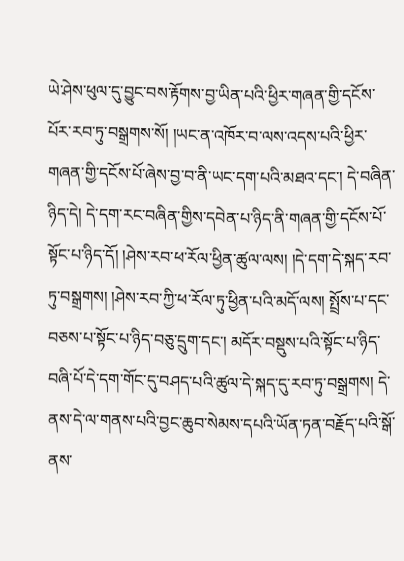ཡེ་ཤེས་ཕུལ་དུ་བྱུང་བས་རྟོགས་བྱ་ཡིན་པའི་ཕྱིར་གཞན་གྱི་དངོས་པོར་རབ་ཏུ་བསྒྲགས་སོ། །ཡང་ན་འཁོར་བ་ལས་འདས་པའི་ཕྱིར་གཞན་གྱི་དངོས་པོ་ཞེས་བྱ་བ་ནི་ཡང་དག་པའི་མཐའ་དང་། དེ་བཞིན་ཉིད་དེ། དེ་དག་རང་བཞིན་གྱིས་དབེན་པ་ཉིད་ནི་གཞན་གྱི་དངོས་པོ་སྟོང་པ་ཉིད་དོ། །ཤེས་རབ་ཕ་རོལ་ཕྱིན་ཚུལ་ལས། །དེ་དག་དེ་སྐད་རབ་ཏུ་བསྒྲགས། །ཤེས་རབ་ཀྱི་ཕ་རོལ་ཏུ་ཕྱིན་པའི་མདོ་ལས། སྤྲོས་པ་དང་བཅས་པ་སྟོང་པ་ཉིད་བཅུ་དྲུག་དང་། མདོར་བསྡུས་པའི་སྟོང་པ་ཉིད་བཞི་པོ་དེ་དག་གོང་དུ་བཤད་པའི་ཚུལ་དེ་སྐད་དུ་རབ་ཏུ་བསྒྲགས། དེ་ནས་དེ་ལ་གནས་པའི་བྱང་ཆུབ་སེམས་དཔའི་ཡོན་ཏན་བརྗོད་པའི་སྒོ་ནས་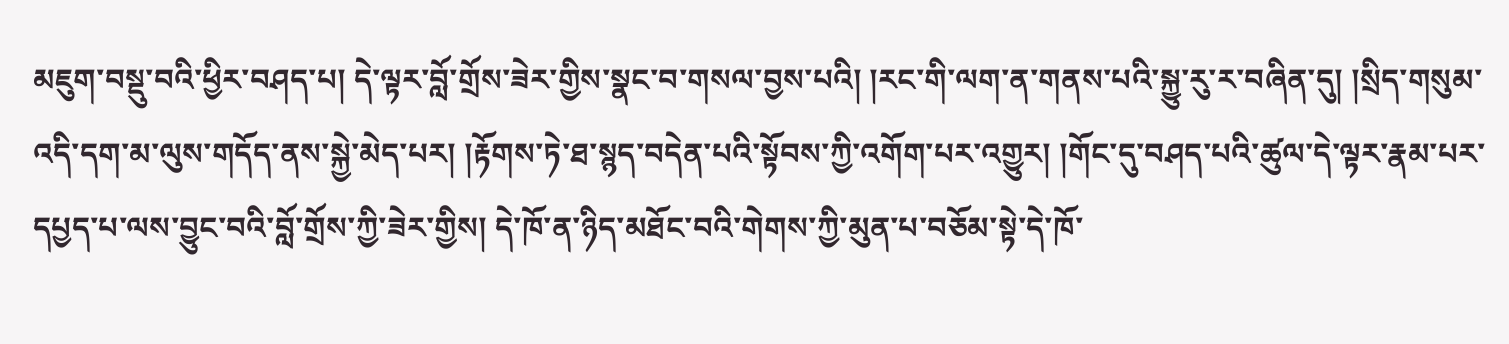མཇུག་བསྡུ་བའི་ཕྱིར་བཤད་པ། དེ་ལྟར་བློ་གྲོས་ཟེར་གྱིས་སྣང་བ་གསལ་བྱས་པའི། །རང་གི་ལག་ན་གནས་པའི་སྐྱུ་རུ་ར་བཞིན་དུ། །སྲིད་གསུམ་འདི་དག་མ་ལུས་གདོད་ནས་སྐྱེ་མེད་པར། །རྟོགས་ཏེ་ཐ་སྙད་བདེན་པའི་སྟོབས་ཀྱི་འགོག་པར་འགྱུར། །གོང་དུ་བཤད་པའི་ཚུལ་དེ་ལྟར་རྣམ་པར་དཔྱད་པ་ལས་བྱུང་བའི་བློ་གྲོས་ཀྱི་ཟེར་གྱིས། དེ་ཁོ་ན་ཉིད་མཐོང་བའི་གེགས་ཀྱི་མུན་པ་བཅོམ་སྟེ་དེ་ཁོ་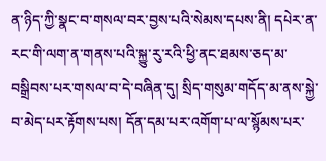ན་ཉིད་ཀྱི་སྣང་བ་གསལ་བར་བྱས་པའི་སེམས་དཔས་ནི། དཔེར་ན་རང་གི་ལག་ན་གནས་པའི་སྐྱུ་རུ་རའི་ཕྱི་ནང་ཐམས་ཅད་མ་བསྒྲིབས་པར་གསལ་བ་དེ་བཞིན་དུ། སྲིད་གསུམ་གདོད་མ་ནས་སྐྱེ་བ་མེད་པར་རྟོགས་པས། དོན་དམ་པར་འགོག་པ་ལ་སྙོམས་པར་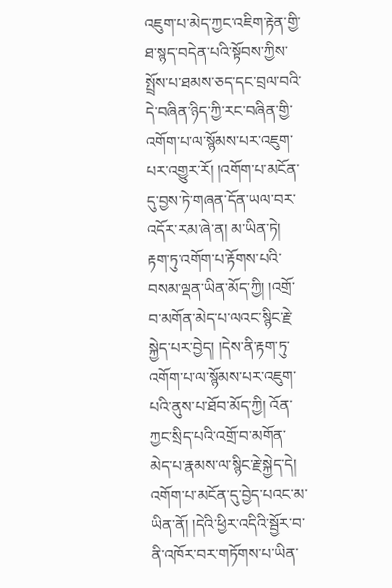འཇུག་པ་མེད་ཀྱང་འཇིག་རྟེན་གྱི་ཐ་སྙད་བདེན་པའི་སྟོབས་ཀྱིས་སྤྲོས་པ་ཐམས་ཅད་དང་བྲལ་བའི་དེ་བཞིན་ཉིད་ཀྱི་རང་བཞིན་གྱི་འགོག་པ་ལ་སྙོམས་པར་འཇུག་པར་འགྱུར་རོ། །འགོག་པ་མངོན་དུ་བྱས་ཏེ་གཞན་དོན་ཡལ་བར་འདོར་རམ་ཞེ་ན། མ་ཡིན་ཏེ། རྟག་ཏུ་འགོག་པ་རྟོགས་པའི་བསམ་ལྡན་ཡིན་མོད་ཀྱི། །འགྲོ་བ་མགོན་མེད་པ་ལའང་སྙིང་རྗེ་སྐྱེད་པར་བྱེད། །དེས་ནི་རྟག་ཏུ་འགོག་པ་ལ་སྙོམས་པར་འཇུག་པའི་ནུས་པ་ཐོབ་མོད་ཀྱི། འོན་ཀྱང་སྲིད་པའི་འགྲོ་བ་མགོན་མེད་པ་རྣམས་ལ་སྙིང་རྗེ་སྐྱེད་དེ། འགོག་པ་མངོན་དུ་བྱེད་པའང་མ་ཡིན་ནོ། །དེའི་ཕྱིར་འདིའི་སྦྱོར་བ་ནི་འཁོར་བར་གཏོགས་པ་ཡིན་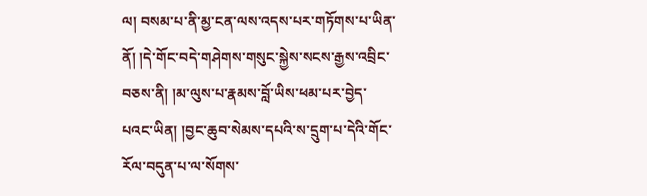ལ། བསམ་པ་ནི་མྱ་ངན་ལས་འདས་པར་གཏོགས་པ་ཡིན་ནོ། །དེ་གོང་བདེ་གཤེགས་གསུང་སྐྱེས་སངས་རྒྱས་འབྲིང་བཅས་ནི། །མ་ལུས་པ་རྣམས་བློ་ཡིས་ཕམ་པར་བྱེད་པའང་ཡིན། །བྱང་ཆུབ་སེམས་དཔའི་ས་དྲུག་པ་དེའི་གོང་རོལ་བདུན་པ་ལ་སོགས་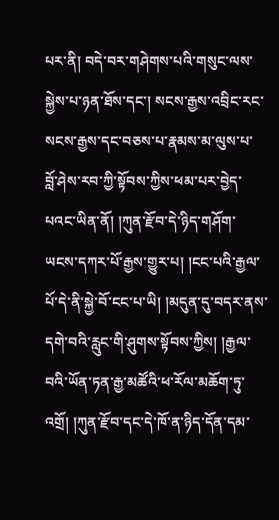པར་ནི། བདེ་བར་གཤེགས་པའི་གསུང་ལས་སྐྱེས་པ་ཉན་ཐོས་དང་། སངས་རྒྱས་འབྲིང་རང་སངས་རྒྱས་དང་བཅས་པ་རྣམས་མ་ལུས་པ་བློ་ཤེས་རབ་ཀྱི་སྟོབས་ཀྱིས་ཕམ་པར་བྱེད་པའང་ཡིན་ནོ། །ཀུན་རྫོབ་དེ་ཉིད་གཤོག་ཡངས་དཀར་པོ་རྒྱས་གྱུར་པ། །ངང་པའི་རྒྱལ་པོ་དེ་ནི་སྐྱེ་བོ་ངང་པ་ཡི། །མདུན་དུ་བདར་ནས་དགེ་བའི་རླུང་གི་ཤུགས་སྟོབས་ཀྱིས། །རྒྱལ་བའི་ཡོན་ཏན་རྒྱ་མཚོའི་ཕ་རོལ་མཆོག་ཏུ་འགྲོ། །ཀུན་རྫོབ་དང་དེ་ཁོ་ན་ཉིད་དོན་དམ་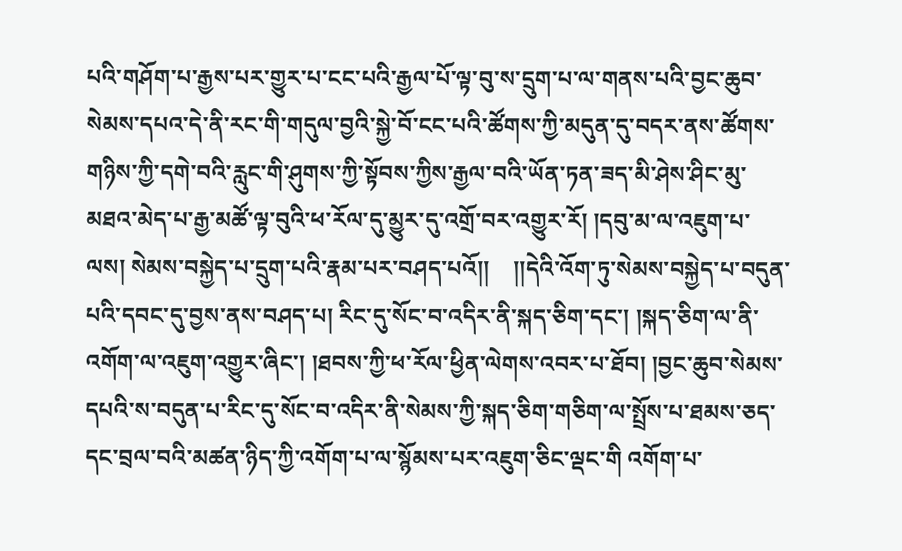པའི་གཤོག་པ་རྒྱས་པར་གྱུར་པ་ངང་པའི་རྒྱལ་པོ་ལྟ་བུ་ས་དྲུག་པ་ལ་གནས་པའི་བྱང་ཆུབ་སེམས་དཔའ་དེ་ནི་རང་གི་གདུལ་བྱའི་སྐྱེ་བོ་ངང་པའི་ཚོགས་ཀྱི་མདུན་དུ་བདར་ནས་ཚོགས་གཉིས་ཀྱི་དགེ་བའི་རླུང་གི་ཤུགས་ཀྱི་སྟོབས་ཀྱིས་རྒྱལ་བའི་ཡོན་ཏན་ཟད་མི་ཤེས་ཤིང་མུ་མཐའ་མེད་པ་རྒྱ་མཚོ་ལྟ་བུའི་ཕ་རོལ་དུ་མྱུར་དུ་འགྲོ་བར་འགྱུར་རོ། །དབུ་མ་ལ་འཇུག་པ་ལས། སེམས་བསྐྱེད་པ་དྲུག་པའི་རྣམ་པར་བཤད་པའོ།།    །།དེའི་འོག་ཏུ་སེམས་བསྐྱེད་པ་བདུན་པའི་དབང་དུ་བྱས་ནས་བཤད་པ། རིང་དུ་སོང་བ་འདིར་ནི་སྐད་ཅིག་དང་། །སྐད་ཅིག་ལ་ནི་འགོག་ལ་འཇུག་འགྱུར་ཞིང་། །ཐབས་ཀྱི་ཕ་རོལ་ཕྱིན་ལེགས་འབར་པ་ཐོབ། །བྱང་ཆུབ་སེམས་དཔའི་ས་བདུན་པ་རིང་དུ་སོང་བ་འདིར་ནི་སེམས་ཀྱི་སྐད་ཅིག་གཅིག་ལ་སྤྲོས་པ་ཐམས་ཅད་དང་བྲལ་བའི་མཚན་ཉིད་ཀྱི་འགོག་པ་ལ་སྙོམས་པར་འཇུག་ཅིང་ལྡང་གི འགོག་པ་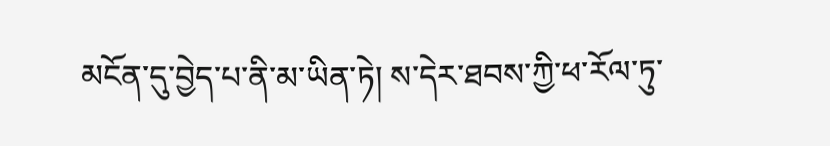མངོན་དུ་བྱེད་པ་ནི་མ་ཡིན་ཏེ། ས་དེར་ཐབས་ཀྱི་ཕ་རོལ་ཏུ་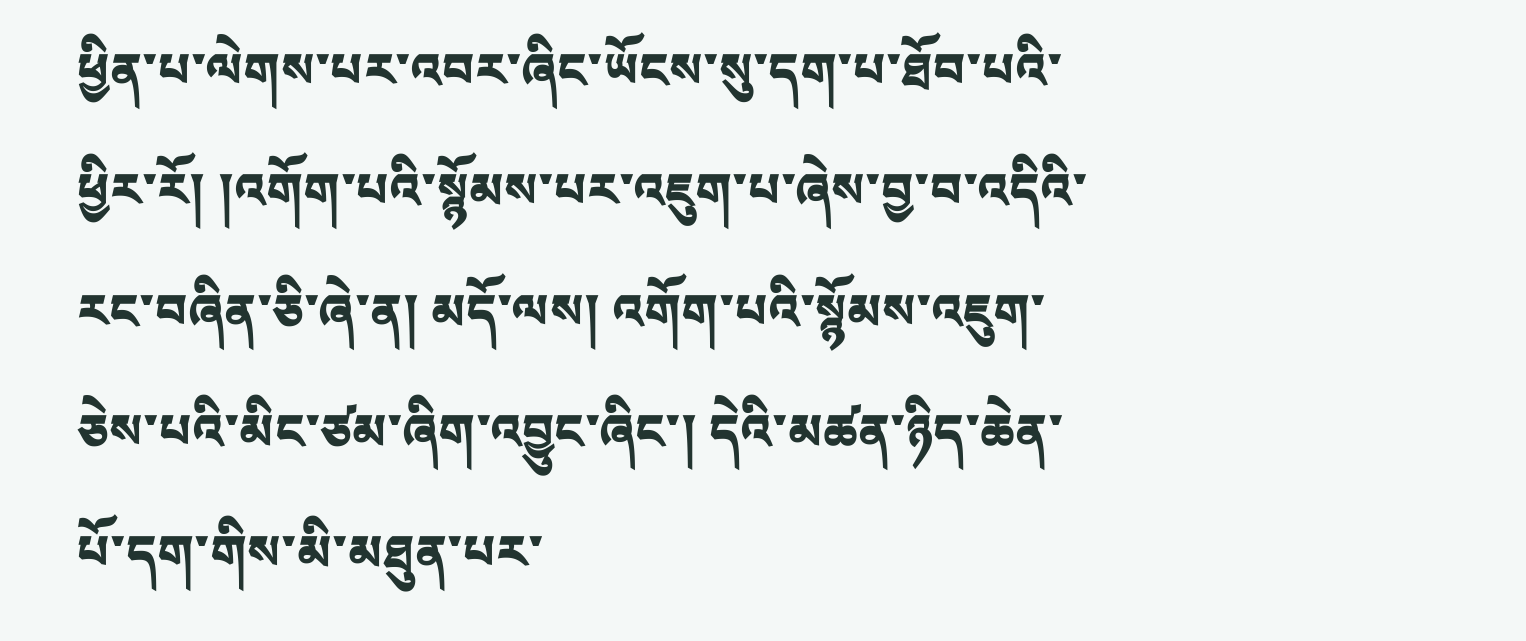ཕྱིན་པ་ལེགས་པར་འབར་ཞིང་ཡོངས་སུ་དག་པ་ཐོབ་པའི་ཕྱིར་རོ། །འགོག་པའི་སྙོམས་པར་འཇུག་པ་ཞེས་བྱ་བ་འདིའི་རང་བཞིན་ཅི་ཞེ་ན། མདོ་ལས། འགོག་པའི་སྙོམས་འཇུག་ཅེས་པའི་མིང་ཙམ་ཞིག་འབྱུང་ཞིང་། དེའི་མཚན་ཉིད་ཆེན་པོ་དག་གིས་མི་མཐུན་པར་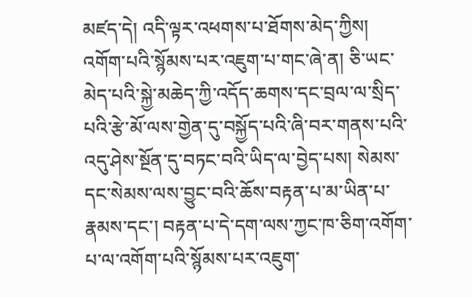མཛད་དེ། འདི་ལྟར་འཕགས་པ་ཐོགས་མེད་ཀྱིས། འགོག་པའི་སྙོམས་པར་འཇུག་པ་གང་ཞེ་ན། ཅི་ཡང་མེད་པའི་སྐྱེ་མཆེད་ཀྱི་འདོད་ཆགས་དང་བྲལ་ལ་སྲིད་པའི་རྩེ་མོ་ལས་གྱེན་དུ་བསྐྱོད་པའི་ཞི་བར་གནས་པའི་འདུ་ཤེས་སྔོན་དུ་བཏང་བའི་ཡིད་ལ་བྱེད་པས། སེམས་དང་སེམས་ལས་བྱུང་བའི་ཆོས་བརྟན་པ་མ་ཡིན་པ་རྣམས་དང་། བརྟན་པ་དེ་དག་ལས་ཀྱང་ཁ་ཅིག་འགོག་པ་ལ་འགོག་པའི་སྙོམས་པར་འཇུག་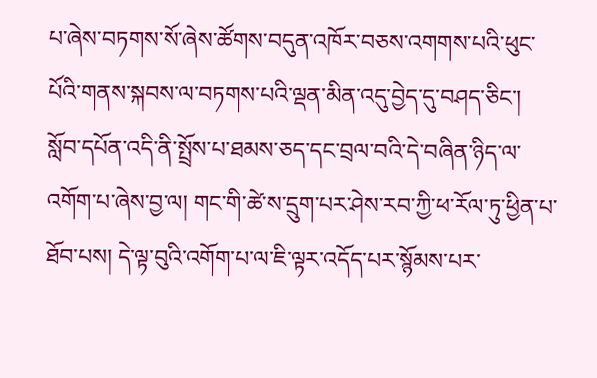པ་ཞེས་བཏགས་སོ་ཞེས་ཚོགས་བདུན་འཁོར་བཅས་འགགས་པའི་ཕུང་པོའི་གནས་སྐབས་ལ་བཏགས་པའི་ལྡན་མིན་འདུ་བྱེད་དུ་བཤད་ཅིང་། སློབ་དཔོན་འདི་ནི་སྤྲོས་པ་ཐམས་ཅད་དང་བྲལ་བའི་དེ་བཞིན་ཉིད་ལ་འགོག་པ་ཞེས་བྱ་ལ། གང་གི་ཚེ་ས་དྲུག་པར་ཤེས་རབ་ཀྱི་ཕ་རོལ་ཏུ་ཕྱིན་པ་ཐོབ་པས། དེ་ལྟ་བུའི་འགོག་པ་ལ་ཇི་ལྟར་འདོད་པར་སྙོམས་པར་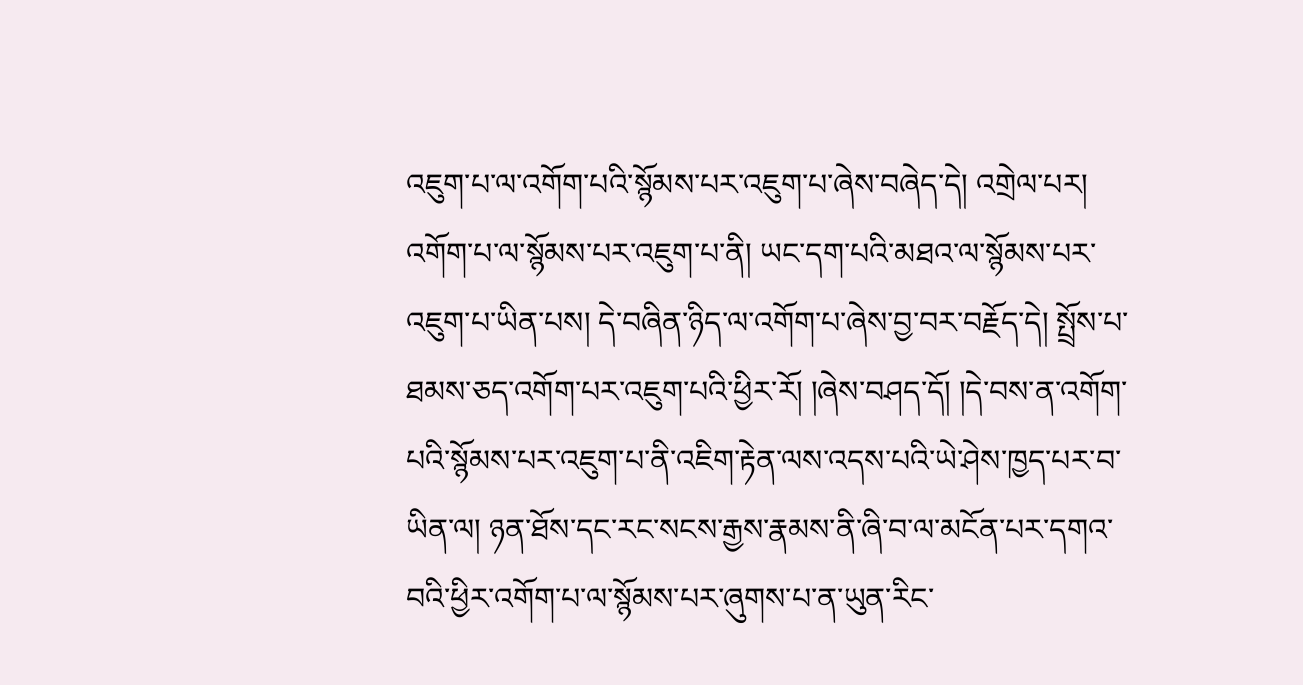འཇུག་པ་ལ་འགོག་པའི་སྙོམས་པར་འཇུག་པ་ཞེས་བཞེད་དེ། འགྲེལ་པར། འགོག་པ་ལ་སྙོམས་པར་འཇུག་པ་ནི། ཡང་དག་པའི་མཐའ་ལ་སྙོམས་པར་འཇུག་པ་ཡིན་པས། དེ་བཞིན་ཉིད་ལ་འགོག་པ་ཞེས་བྱ་བར་བརྗོད་དེ། སྤྲོས་པ་ཐམས་ཅད་འགོག་པར་འཇུག་པའི་ཕྱིར་རོ། །ཞེས་བཤད་དོ། །དེ་བས་ན་འགོག་པའི་སྙོམས་པར་འཇུག་པ་ནི་འཇིག་རྟེན་ལས་འདས་པའི་ཡེ་ཤེས་ཁྱད་པར་བ་ཡིན་ལ། ཉན་ཐོས་དང་རང་སངས་རྒྱས་རྣམས་ནི་ཞི་བ་ལ་མངོན་པར་དགའ་བའི་ཕྱིར་འགོག་པ་ལ་སྙོམས་པར་ཞུགས་པ་ན་ཡུན་རིང་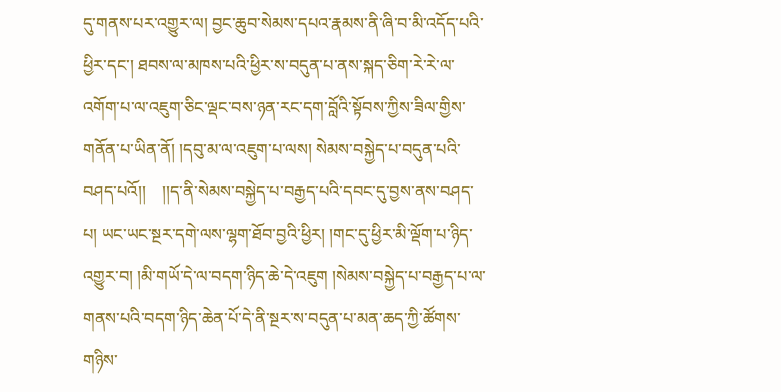དུ་གནས་པར་འགྱུར་ལ། བྱང་ཆུབ་སེམས་དཔའ་རྣམས་ནི་ཞི་བ་མི་འདོད་པའི་ཕྱིར་དང་། ཐབས་ལ་མཁས་པའི་ཕྱིར་ས་བདུན་པ་ནས་སྐད་ཅིག་རེ་རེ་ལ་འགོག་པ་ལ་འཇུག་ཅིང་ལྡང་བས་ཉན་རང་དག་བློའི་སྟོབས་ཀྱིས་ཟིལ་གྱིས་གནོན་པ་ཡིན་ནོ། །དབུ་མ་ལ་འཇུག་པ་ལས། སེམས་བསྐྱེད་པ་བདུན་པའི་བཤད་པའོ།།    །།ད་ནི་སེམས་བསྐྱེད་པ་བརྒྱད་པའི་དབང་དུ་བྱས་ནས་བཤད་པ། ཡང་ཡང་སྔར་དགེ་ལས་ལྷག་ཐོབ་བྱའི་ཕྱིར། །གང་དུ་ཕྱིར་མི་ལྡོག་པ་ཉིད་འགྱུར་བ། །མི་གཡོ་དེ་ལ་བདག་ཉིད་ཆེ་དེ་འཇུག །སེམས་བསྐྱེད་པ་བརྒྱད་པ་ལ་གནས་པའི་བདག་ཉིད་ཆེན་པོ་དེ་ནི་སྔར་ས་བདུན་པ་མན་ཆད་ཀྱི་ཚོགས་གཉིས་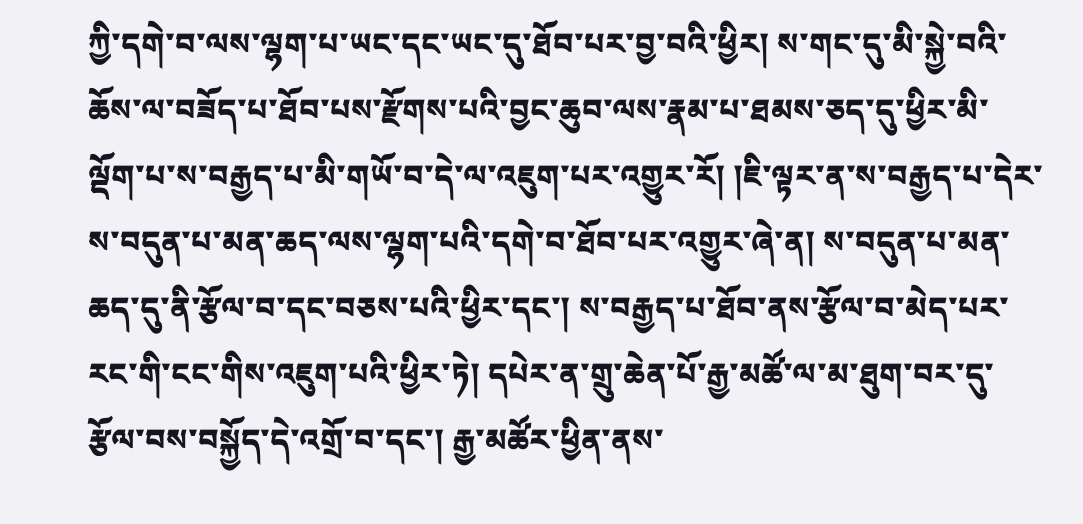ཀྱི་དགེ་བ་ལས་ལྷག་པ་ཡང་དང་ཡང་དུ་ཐོབ་པར་བྱ་བའི་ཕྱིར། ས་གང་དུ་མི་སྐྱེ་བའི་ཆོས་ལ་བཟོད་པ་ཐོབ་པས་རྫོགས་པའི་བྱང་ཆུབ་ལས་རྣམ་པ་ཐམས་ཅད་དུ་ཕྱིར་མི་ལྡོག་པ་ས་བརྒྱད་པ་མི་གཡོ་བ་དེ་ལ་འཇུག་པར་འགྱུར་རོ། །ཇི་ལྟར་ན་ས་བརྒྱད་པ་དེར་ས་བདུན་པ་མན་ཆད་ལས་ལྷག་པའི་དགེ་བ་ཐོབ་པར་འགྱུར་ཞེ་ན། ས་བདུན་པ་མན་ཆད་དུ་ནི་རྩོལ་བ་དང་བཅས་པའི་ཕྱིར་དང་། ས་བརྒྱད་པ་ཐོབ་ནས་རྩོལ་བ་མེད་པར་རང་གི་ངང་གིས་འཇུག་པའི་ཕྱིར་ཏེ། དཔེར་ན་གྲུ་ཆེན་པོ་རྒྱ་མཚོ་ལ་མ་ཐུག་བར་དུ་རྩོལ་བས་བསྐྱོད་དེ་འགྲོ་བ་དང་། རྒྱ་མཚོར་ཕྱིན་ནས་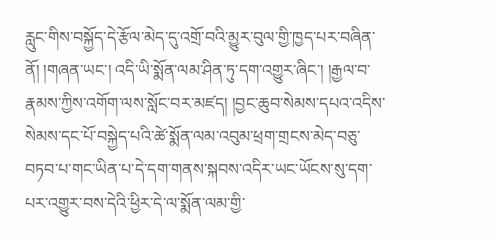རླུང་གིས་བསྐྱོད་དེ་རྩོལ་མེད་དུ་འགྲོ་བའི་མྱུར་བུལ་གྱི་ཁྱད་པར་བཞིན་ནོ། །གཞན་ཡང་། འདི་ཡི་སྨོན་ལམ་ཤིན་ཏུ་དག་འགྱུར་ཞིང་། །རྒྱལ་བ་རྣམས་ཀྱིས་འགོག་ལས་སློང་བར་མཛད། །བྱང་ཆུབ་སེམས་དཔའ་འདིས་སེམས་དང་པོ་བསྐྱེད་པའི་ཚེ་སྨོན་ལམ་འབུམ་ཕྲག་གྲངས་མེད་བཅུ་བཏབ་པ་གང་ཡིན་པ་དེ་དག་གནས་སྐབས་འདིར་ཡང་ཡོངས་སུ་དག་པར་འགྱུར་བས་དེའི་ཕྱིར་དེ་ལ་སྨོན་ལམ་གྱི་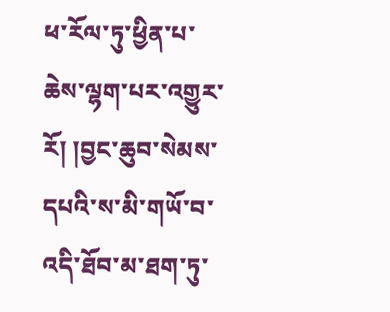ཕ་རོལ་ཏུ་ཕྱིན་པ་ཆེས་ལྷག་པར་འགྱུར་རོ། །བྱང་ཆུབ་སེམས་དཔའི་ས་མི་གཡོ་བ་འདི་ཐོབ་མ་ཐག་ཏུ་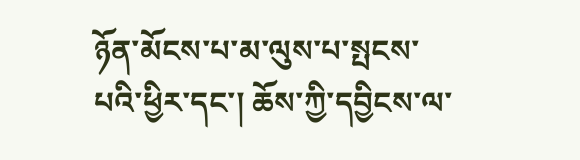ཉོན་མོངས་པ་མ་ལུས་པ་སྤངས་པའི་ཕྱིར་དང་། ཆོས་ཀྱི་དབྱིངས་ལ་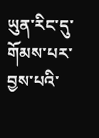ཡུན་རིང་དུ་གོམས་པར་བྱས་པའི་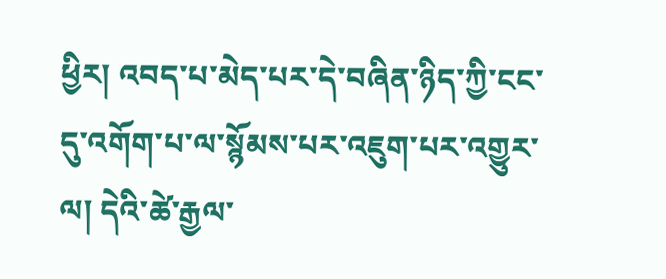ཕྱིར། འབད་པ་མེད་པར་དེ་བཞིན་ཉིད་ཀྱི་ངང་དུ་འགོག་པ་ལ་སྙོམས་པར་འཇུག་པར་འགྱུར་ལ། དེའི་ཚེ་རྒྱལ་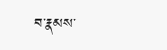བ་རྣམས་